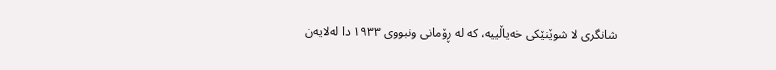شانگری لا شوێنێکی خەیاڵییە، کە لە ڕۆمانی ونبووی ١٩٣٣ دا لەلایەن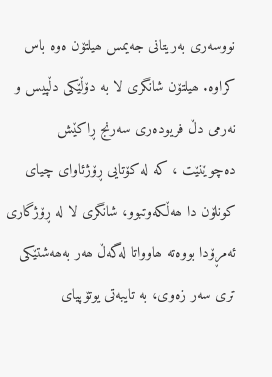نووسەری بەریتانی جەیمس ھیلتۆن ەوە باس کراوە. ھیلتۆن شانگری لا بە دۆڵێکی دڵپیس و نەرمی دڵ فریودەری سەرنج ڕاکێش دەچوێنێت ، کە لە کۆتایی ڕۆژئاوای چیای کونلۆن دا ھەڵکەوتبوو، شانگری لا لە ڕۆژگاری ئەمڕۆدا بووەتە ھاوواتا لەگەڵ ھەر بەھەشتێکی تری سەر زەوی، بە تایبەتی یوتۆپیای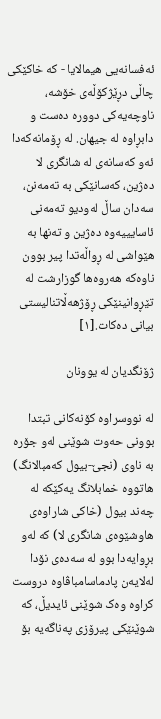ئەفسانەیی ھیمالایا - کە خاکێکی چاڵی دڕێژکۆڵەی خۆشە، ناوچەیەکی دوورە دەست و دابڕاوە لە جیھان. لە ڕۆمانەکەدا ئەو کەسانەی لە شانگری لا دەژین، کەسانێکی بە تەمەنن، سەدان ساڵ لەودیو تەمەنی ئاسایییەوە دەژین و تەنھا بە ھێواشی لە ڕواڵەتدا پیر بوون ناوەکە ھەروەھا گوزارشت لە تێڕوانینێکی ڕۆژھەڵاتنالیستی بیانی دەکات.[١]

ژۆنگدیان لە یوونان

لە نووسراوە کۆنەکانی تبتدا بوونی حەوت شوێنی لەو جۆرە بە ناوی (نجێ-بیول کەمبالانگ) ھاتووە خمابلانگ یەکێکە لە چەند بیول (خاکی شاراوەی ھاوشێوەی شانگری لا) کە لەو بڕوایەدا بوو لە سەدەی نۆدا لەلایەن پادماسامباڤاوە دروست کراوە وەک شوێنی ئایدیڵ، کە شوێنێکی پیرۆزی پەناگەیە بۆ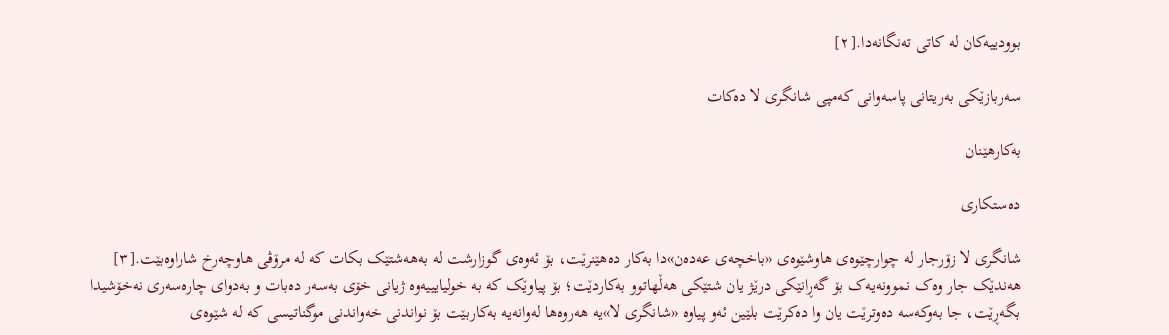بوودییەکان لە کاتی تەنگانەدا.[٢]

سەربازێکی بەریتانی پاسەوانی کەمپی شانگری لا دەکات

بەکارھێنان

دەستکاری

شانگری لا زۆرجار لە چوارچێوەی ھاوشێوەی «باخچەی عەدەن»دا بەکار دەھێنرێت، بۆ ئەوەی گوزارشت لە بەھەشتێک بکات کە لە مرۆڤی ھاوچەرخ شاراوەبێت.[٣] ھەندێک جار وەک نموونەیەک بۆ گەڕانێکی درێژ یان شتێکی ھەڵھاتوو بەکاردێت؛ بۆ پیاوێک کە بە خولیایییەوە ژیانی خۆی بەسەر دەبات و بەدوای چارەسەری نەخۆشیدا بگەڕێت، جا بەوکەسە دەوترێت یان وا دەکرێت بلێین ئەو پیاوە «شانگری لا»یە ھەروەھا لەوانەیە بەکاربێت بۆ نواندنی خەواندنی موگناتیسی کە لە شێوەی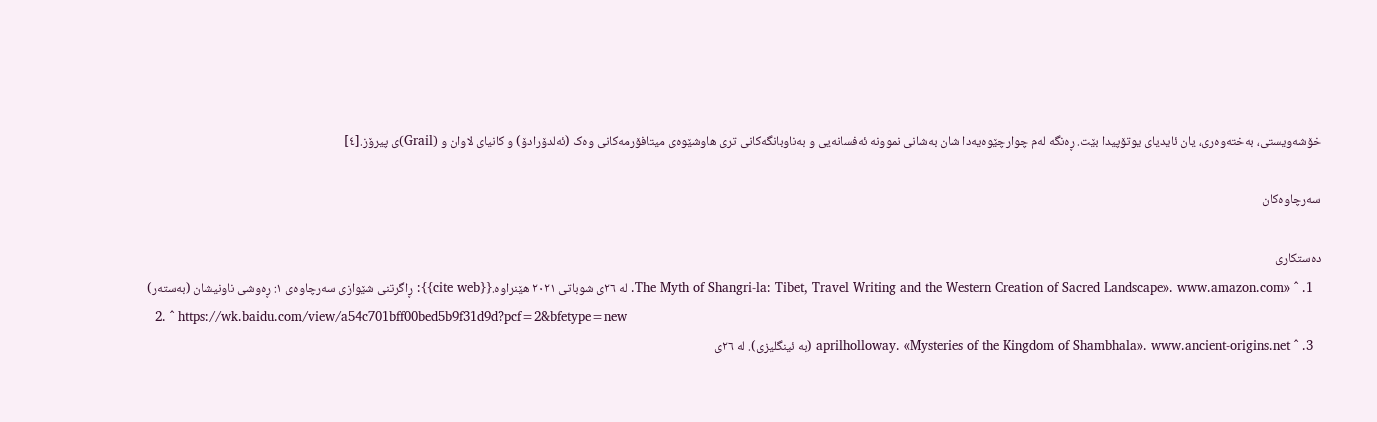خۆشەویستی، بەختەوەری، یان ئایدیای یوتۆپیدا بێت. ڕەنگە لەم چوارچێوەیەدا شان بەشانی نموونە ئەفسانەیی و بەناوبانگەکانی تری ھاوشێوەی میتافۆرمەکانی وەک (ئەلدۆرادۆ) و کانیای لاوان و (Grail)ی پیرۆز.[٤]

سەرچاوەکان

دەستکاری
  1. ^ «The Myth of Shangri-la: Tibet, Travel Writing and the Western Creation of Sacred Landscape». www.amazon.com. لە ٢٦ی شوباتی ٢٠٢١ ھێنراوە.{{cite web}}: ڕاگرتنی شێوازی سەرچاوەی ١: ڕەوشی ناونیشان (بەستەر)
  2. ^ https://wk.baidu.com/view/a54c701bff00bed5b9f31d9d?pcf=2&bfetype=new
  3. ^ aprilholloway. «Mysteries of the Kingdom of Shambhala». www.ancient-origins.net (بە ئینگلیزی). لە ٢٦ی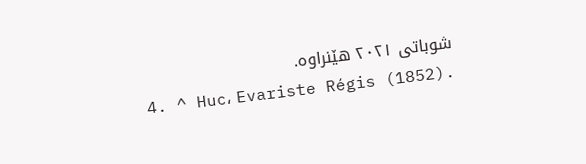شوباتی ٢٠٢١ ھێنراوە.
  4. ^ Huc، Evariste Régis (1852).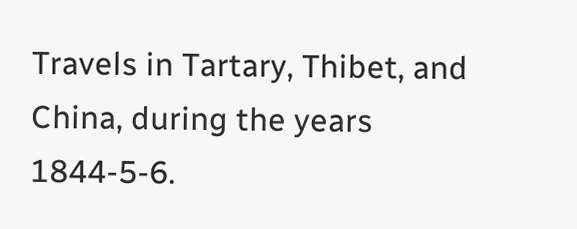Travels in Tartary, Thibet, and China, during the years 1844-5-6.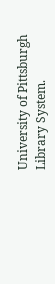University of Pittsburgh Library System.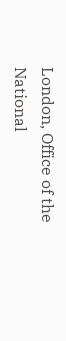London, Office of the National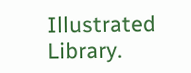Illustrated Library.